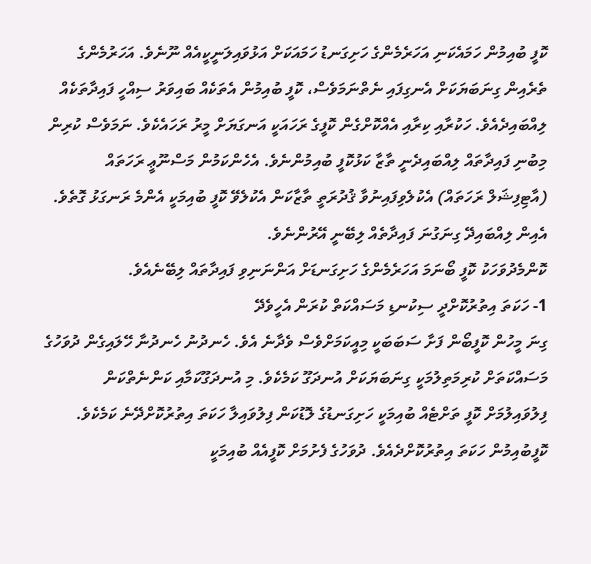ކޮފީ ބުއިމުން ހަމައެކަނި އަހަރެމެންގެ ހަށިގަނޑު ހަމައަކަށް އަޅުވައިލަނީކީއެއް ނޫނެވެ. އަހަރުމެންގެ ތެރެއިން ގިނަބަޔަކަށް އެނގިފައި ނެތްނަމަވެސް، ކޮފީ ބުއިމުން އެތަކެއް ބައިވަރު ސިއްހީ ފައިދާތަކެއް ލިއްބައިދެއެވެ. ހަކުރާއި ކިރާއި އެއްކޮށްގެން ކޮފީގެ ރަހައަކީ އަނގަޔަށް މީރު ރަހައެކެވެ. ނަމަވެސް ކުރިން މިބުނި ފައިދާތައް ލިއްބައިދެނީ ތާޒާ ކަޅުކޮފީ ބުއިމުންނެވެ. އެހެންކަމުން މަސްނޫޢީ ރަހަތައް (އާޓިފިޝަލް ރަހަތައް) އެކުލެވިފައިނުވާ ޤުދުރަތީ ތާޒާކަން އެކުލެވޭ ކޮފީ ބުއިމަކީ އެންމެ ރަނގަޅު ގޮތެވެ. އެއިން ލިއްބައިދޭ ގިނަގުނަ ފައިދާތެއް ލިބޭނީ އޭރުންނެވެ.
ކޮންމެދުވަހަކު ކޮފީ ބޯނަމަ އަހަރެމެންގެ ހަށިގަނޑަށް އަންނަނިވި ފައިދާތައް ލިބޭނެއެވެ.
1- ހަކަތަ އިތުރުކޮށްދީ ސިކުނޑި މަސައްކަތް ކުރަން އެހީވެދޭ
ގިނަ މީހުން ކޮފީބޯން ފަށާ ސަބަބަކީ މިއީކަމަށްވެސް ވެދާނެ އެވެ. ހެނދުނު ހެނދުނާ ހޭލައިގެން ދުވަހުގެ މަސައްކަތަށް ކުރިމަތިލުމަކީ ގިނަބަޔަކަށް އުނދަގޫ ކަމެކެވެ. މި އުނދަގޫކަމާއި ކަންނެތްކަން ފިލުވައިލުމަށް ކޮފީ ތަށްޓެއް ބުއިމަކީ ހަށިގަނޑުގެ ލޮޑުކަން ފިލުވައިލާ ހަކަތަ އިތުރުކޮށްދޭނެ ކަމެކެވެ. ކޮފީބުއިމުން ހަކަތަ އިތުރުކޮށްދެއެވެ. ދުވަހުގެ ފެށުމަށް ކޮފީއެއް ބުއިމަކީ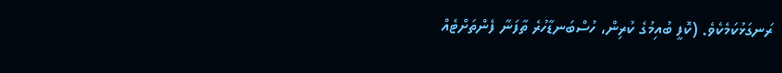ރަނގަޅުކަމެކެވެ. (ކޮފީ ބުއިމުގެ ކުރިން، ހުސްބަނޑާހުރެ ތާފަނާ ފެންތަށްޓެއް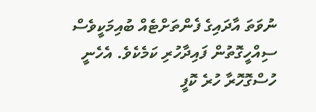ނުވަތަ އާދައިގެ ފެންތަށްޓެއް ބުއިމަކީވެސް ސިއްހީގޮތުން ފައިދާހުރި ކަމެކެވެ. އެހެނީ ހުސްގޮހޮރާ ހުރެ ކޮފީ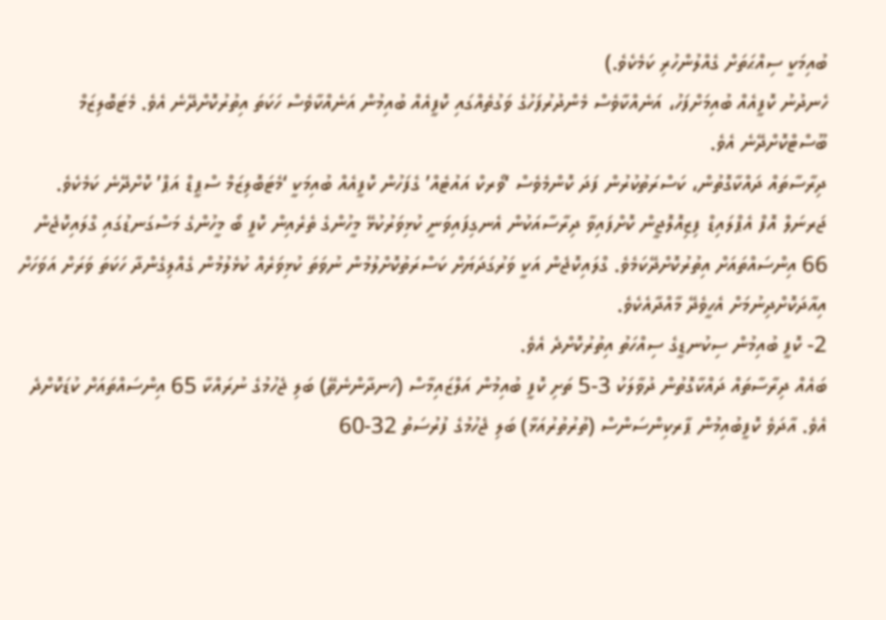ބުއިމަކީ ސިއްޙަތަށް ގެއްލުންހުރި ކަމެކެވެ.)
ހެނދުނު ކޮފީއެއް ބުއިމަށްފަހު، އަނެއްކާވެސް މެންދުރުފަހުގެ ވަގުތެއްގައި ކޮފީއެއް ބުއިމުން އަނެއްކާވެސް ހަކަތަ އިތުރުކޮށްދޭނެ އެވެ. މެޓަބޮލިޒަމް ބޫސްޓްކޮށްދޭނެ އެވެ.
ދިރާސާތައް ދައްކާގޮތުން، ކަސްރަތުކުރުން ފަދަ ކޮންމެވެސް ‘ވޯރކް އައުޓެއް’ ގެފަހުން ކޮފީއެއް ބުއިމަކީ ‘މެޓަބޮލިޒަމް ސްޕީޑް އަޕް’ ކޮށްދޭނެ ކަމެކެވެ. ޖަރނަލް އޮފް އެޕްލައިޑް ފިޒިއޮލޮޖީން ކޮށްފައިވާ ދިރާސާއަކުން އެނގިފައިވަނީ ކުޅިވަރުކުޅޭ މީހުންގެ ތެރެއިން ކޮފީ ބޯ މީހުންގެ މަސްގަނޑުގައި ގްލައިކޮޖެން 66 އިންސައްތައަށް އިތުރުކޮށްދޭކަމެވެ. ގްލައިކޮޖެން އަކީ ވަރުގަދަޔަށް ކަސްރަތުކޮށްލުމުން ނުވަތަ ކުޅިވަރެއް ކުޅެލުމުން ގެއްލިގެންދާ ހަކަތަ ވަރަށް އަވަހަށް އިއާދަކޮށްދިނުމަށް އެހީވެދޭ މާއްދާއެކެވެ.
2- ކޮފީ ބުއިމުން ސިކުނޑީގެ ސިއްހަތު އިތުރުކޮށްދެ އެވެ.
ބައެއް ދިރާސާތައް ދައްކާގޮތުން ދުވާލަކު 3-5 ތަށި ކޮފީ ބުއިމުން އަލްޒައިމާސް (ހަނދާންނެތޭ) ބަލި ޖެހުމުގެ ނުރައްކާ 65 އިންސައްތައަށް ކުޑަކޮށްދެ އެވެ. އާދަވެ ކޮފީބުއިމުން ޕާރކިންސަންސް (ތުރުތުރުއަޅާ) ބަލި ޖެހުމުގެ ފުރުސަތު 32-60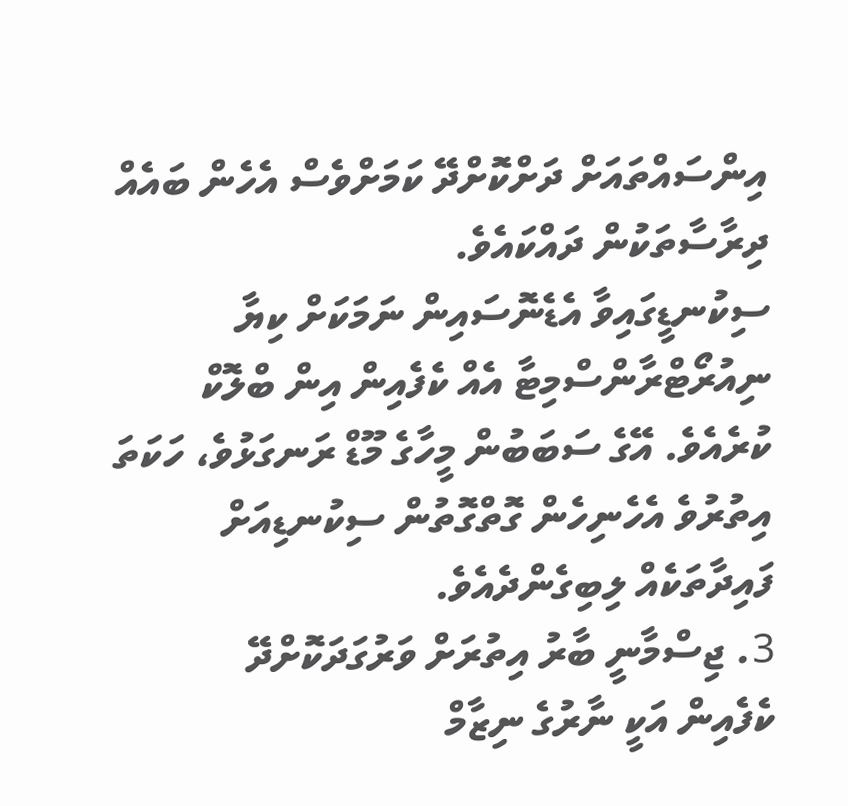އިންސައްތައަށް ދަށްކޮށްދޭ ކަމަށްވެސް އެހެން ބައެއް ދިރާސާތަކުން ދައްކައެވެ.
ސިކުނޑީގައިވާ އެޑެނޮސައިން ނަމަކަށް ކިޔާ ނިއުރޯޓްރާންސްމިޓާ އެއް ކެފެއިން އިން ބްލޮކް ކުރެއެވެ. އޭގެ ސަބަބުން މީހާގެ މޫޑް ރަނގަޅުވެ، ހަކަތަ އިތުރުވެ އެހެނިހެން ގޮތްގޮތުން ސިކުނޑިއަށް ފައިދާތަކެއް ލިބިގެންދެއެވެ.
3. ޖިސްމާނީ ބާރު އިތުރަށް ވަރުގަދަކޮށްދޭ
ކެފެއިން އަކީ ނާރުގެ ނިޒާމް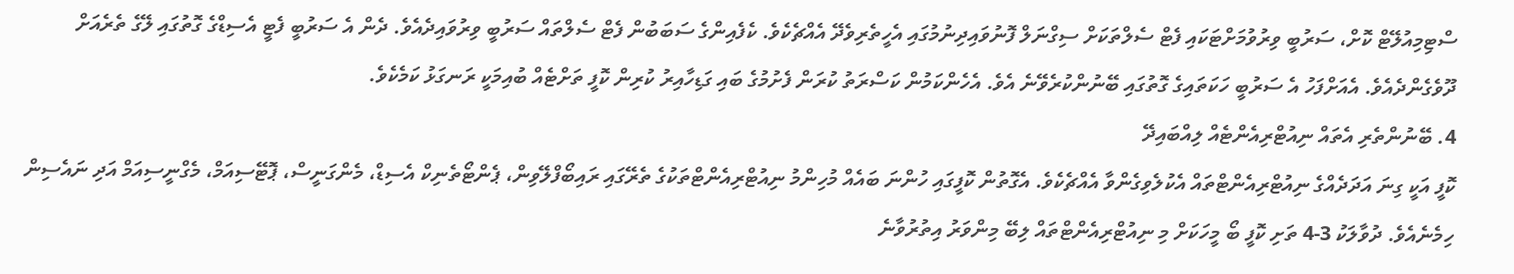ސްޓިމިއުލޭޓް ކޮށް، ސަރުބީ ވިރުވުމަށްޓަކައި ފެޓް ސެލްތަކަށް ސިގްނަލް ފޮނުވައިދިނުމުގައި އެހީތެރިވެދޭ އެއްޗެކެވެ. ކެފެއިންގެ ސަބަބުން ފެޓް ސެލްތައް ސަރުބީ ވިރުވައިދެއެވެ. ދެން އެ ސަރުބީ ފެޓީ އެސިޑްގެ ގޮތުގައި ލޭގެ ތެރެއަށް ދޫވެގެންދެއެވެ. އެއަށްފަހު އެ ސަރުބީ ހަކަތައިގެ ގޮތުގައި ބޭނުންކުރެވޭނެ އެވެ. އެހެންކަމުން ކަސްރަތު ކުރަން ފެށުމުގެ ބައި ގަޑިހާއިރު ކުރިން ކޮފީ ތަށްޓެއް ބުއިމަކީ ރަނގަޅު ކަމެކެވެ.
4. ބޭނުންތެރި އެތައް ނިއުޓްރިއެންޓެއް ލިއްބައިދޭ
ކޮފީ އަކީ ގިނަ އަދަދެއްގެ ނިއުޓްރިއެންޓްތައް އެކުލެވިގެންވާ އެއްޗެކެވެ. އެގޮތުން ކޮފީގައި ހުންނަ ބައެއް މުހިންމު ނިއުޓްރިއެންޓްތަކުގެ ތެރޭގައި ރައިބޯފްލޭވިން، ޕެންޓޯތެނިކް އެސިޑް، މެންގަނީސް، ޕޮޓޭސިއަމް، މެގްނީސިއަމް އަދި ނައެސިން ހިމެނެއެވެ. ދުވާލަކު 3-4 ތަށި ކޮފީ ބޯ މީހަކަށް މި ނިއުޓްރިއެންޓްތައް ލިބޭ މިންވަރު އިތުރުވާނެ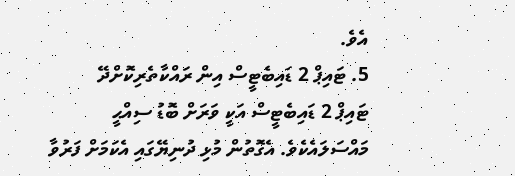އެވެ.
5. ޓައިޕް 2 ޑައިބެޓީސް އިން ރައްކާތެރިކޮށްދޭ
ޓައިޕް 2 ޑައިބެޓީސް އަކީ ވަރަށް ބޮޑު ސިއްޙީ މައްސަލައެކެވެ. އެގޮތުން މުޅި ދުނިޔޭގައި އެކަމަށް ފަރުވާ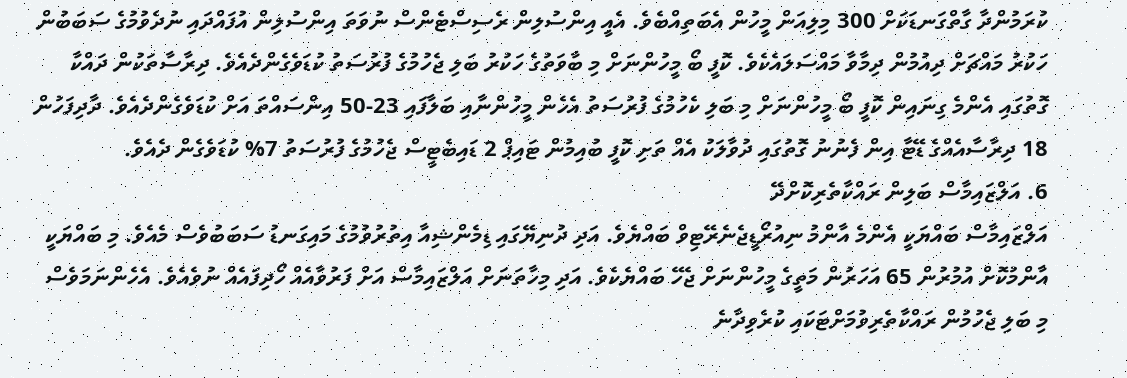ކުރަމުންދާ ގާތްގަނޑަކަށް 300 މިލިއަން މީހުން އެބަތިއްބެވެ. އެއީ އިންސުލިން ރެސިސްޓެންސް ނުވަތަ އިންސުލިން އުފައްދައި ނުދެވުމުގެ ސަބަބުން ހަކުރު މައްޗަށް ދިއުމުން ދިމާވާ މައްސަލައެކެވެ. ކޮފީ ބޯ މީހުންނަށް މި ބާވަތުގެ ހަކުރު ބަލި ޖެހުމުގެ ފުރުސަތު ކުޑަވެގެންދެއެވެ. ދިރާސާތަކުން ދައްކާ ގޮތުގައި އެންމެ ގިނައިން ކޮފީ ބޯ މީހުންނަށް މި ބަލި ކެހުމުގެ ފުރުސަތު އެހެން މީހުންނާއި ބަލާފައި 23-50 އިންސައްތަ އަށް ކުޑަވެގެންދެއެވެ. ދާދިފަހުން 18 ދިރާސާއެއްގެ ޑޭޓާ އިން ފެނުނު ގޮތުގައި ދުވާލަކު އެއް ތަށި ކޮފީ ބުއިމުން ޓައިޕް 2 ޑައިބެޓީސް ޖެހުމުގެ ފުރުސަތު 7% ކުޑަވެގެން ދެއެވެ.
6. އަލްޒައިމާސް ބަލިން ރައްކާތެރިކޮށްދޭ
އަލްޒައިމާސް ބައްޔަކީ އެންމެ އާންމު ނިއުރޯޑީޖެނެރޭޓިވް ބައްޔެވެ. އަދި ދުނިޔޭގައި ޑިމެންޝިއާ އިތުރުވުމުގެ މައިގަނޑު ސަބަބުވެސް މެއެވެ. މި ބައްޔަކީ އާންމުކޮށް އުމުރުން 65 އަހަރުން މަތީގެ މީހުންނަށް ޖެހޭ ބައްޔެކެވެ. އަދި މިހާތަނަށް އަލްޒައިމާސް އަށް ފަރުވާއެއް ހޯދިފައެއް ނުވެއެވެ. އެހެންނަމަވެސް މި ބަލި ޖެހުމުން ރައްކާތެރިވުމަށްޓަކައި ކުރެވިދާނެ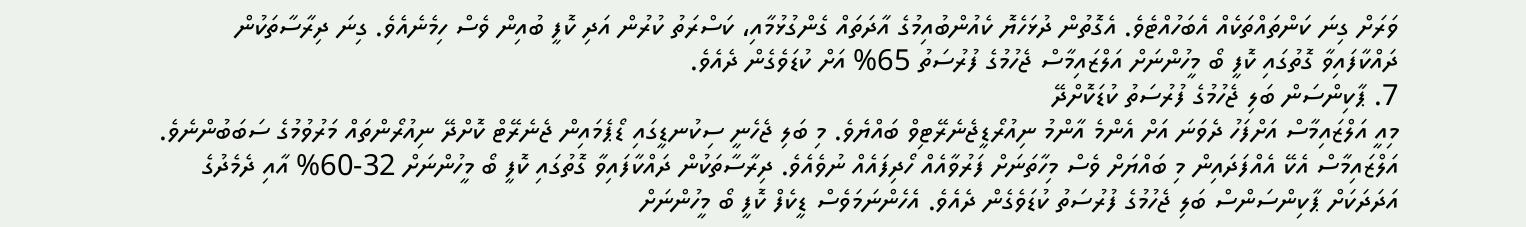ވަރަށް ގިނަ ކަންތައްތަކެއް އެބަހުއްޓެވެ. އެގޮތުން ދުޅަހެޔޮ ކެއުންބުއިމުގެ އާދަތައް ގެންގުޅުމާއި، ކަސްރަތު ކުރުން އަދި ކޮފީ ބުއިން ވެސް ހިމެނެއެވެ. ގިނަ ދިރާސާތަކުން ދައްކާފައިވާ ގޮތުގައި ކޮފީ ބޯ މީހުންނަށް އަލްޒައިމާސް ޖެހުމުގެ ފުރުސަތު 65% އަށް ކުޑަވެގެން ދެއެވެ.
7. ޕާކިންސަން ބަލި ޖެހުމުގެ ފުރުސަތު ކުޑަކޮށްދޭ
މިއީ އަލްޒައިމާސް އަށްފަހު ދެވަނަ އަށް އެންމެ އާންމު ނިއުރޯޑީޖެނެރޭޓިވް ބައްޔެވެ. މި ބަލި ޖެހެނީ ސިކުނޑީގައި ޑޯޕެމައިން ޖެނެރޭޓް ކޮށްދޭ ނިއުރޯންތައް މަރުވުމުގެ ސަބަބުންނެވެ.
އަލްޒައިމާސް އެކޭ އެއްފަދައިން މި ބައްޔަށް ވެސް މިހާތަނަށް ފަރުވާއެއް ހޯދިފައެއް ނުވެއެވެ. ދިރާސާތަކުން ދައްކާފައިވާ ގޮތުގައި ކޮފީ ބޯ މީހުންނަށް 32-60% އާއި ދެމެދުގެ އަދަދަކަށް ޕާކިންސަންސް ބަލި ޖެހުމުގެ ފުރުސަތު ކުޑަވެގެން ދެއެވެ. އެހެންނަމަވެސް ޑީކެފް ކޮފީ ބޯ މީހުންނަށް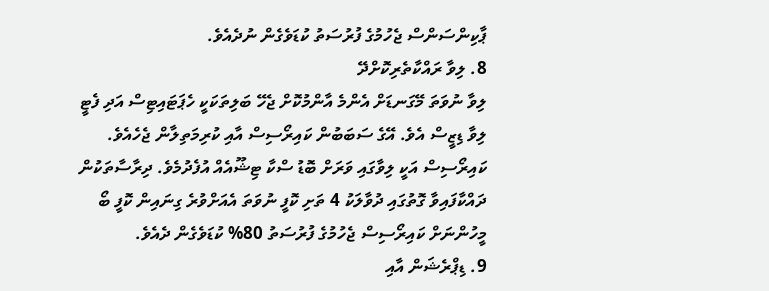ޕާކިންސަންސް ޖެހުމުގެ ފުރުސަތު ކުޑަވެގެން ނުދެއެވެ.
8. ލިވާ ރައްކާތެރިކޮށްދޭ
ލިވާ ނުވަތަ މޭގަނޑަށް އެންމެ އާންމުކޮށް ޖެހޭ ބަލިތަކަކީ ހެޕަޓައިޓިސް އަދި ފެޓީ ލިވާ ޑިޒީސް އެވެ. އޭގެ ސަބަބުން ކައިރޯސިސް އާއި ކުރިމަތިލާން ޖެހެއެވެ. ކައިރޯސިސް އަކީ ލިވާގައި ވަރަށް ބޮޑު ސްކާ ޓިޝޫއެއް އުފެދުމެވެ. ދިރާސާތަކުން ދައްކާފައިވާ ގޮތުގައި ދުވާލަކު 4 ތަށި ކޮފީ ނުވަތަ އެއަށްވުރެ ގިނައިން ކޮފީ ބޯ މީހުންނަށް ކައިރޯސިސް ޖެހުމުގެ ފުރުސަތު 80% ކުޑަވެގެން ދެއެވެ.
9. ޑިޕްރެޝަން އާއި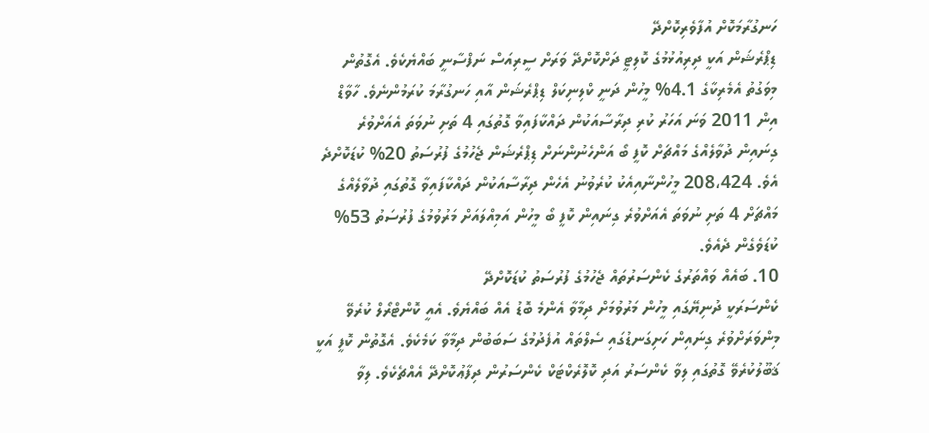ހަނގުރާމަކޮށް އުފާވެރިކޮށްދޭ
ޑިޕްރެޝަން އަކީ ދިރިއުޅުމުގެ ކޮލިޓީ ދަށްކޮށްދޭ ވަރަށް ސީރިއަސް ނަފްސާނީ ބައްޔެކެވެ. އެގޮތުން މިވަގުތު އެމެރިކާގެ 4.1% މީހުން ދަނީ ކްލިނިކަލް ޑިޕްރެޝަން އާއި ހަނގުރާމަ ކުރަމުންނެވެ. ހާވާޑް އިން 2011 ވަނަ އަހަރު ކުރި ދިރާސާއަކުން ދައްކާފައިވާ ގޮތުގައި 4 ތަށި ނުވަތަ އެއަށްވުރެ ގިނައިން ދުވާލެއްގެ މައްޗަށް ކޮފީ ބޯ އަންހެނުންނަށް ޑިޕްރެޝަން ޖެހުމުގެ ފުރުސަތު 20% ކުޑަކޮށްދެ އެވެ. 208،424 މީހުންނާއިއެކު ކުރެވުނު އެހެން ދިރާސާއަކުން ދައްކާފައިވާ ގޮތުގައި ދުވާލެއްގެ މައްޗަށް 4 ތަށި ނުވަތަ އެއަށްވުރެ ގިނައިން ކޮފީ ބޯ މީހުން އަމިއްލައަށް މަރުވުމުގެ ފުރުސަތު 53% ކުޑަވެގެން ދެއެވެ.
10. ބައެއް ވައްތަރުގެ ކެންސަރުތައް ޖެހުމުގެ ފުރުސަތު ކުޑަކޮށްދޭ
ކެންސަރަކީ ދުނިޔޭގައި މީހުން މަރުވުމަށް ދިމާވާ އެންމެ ބޮޑު އެއް ބައްޔެވެ. އެއީ ކޮންޓްރޯލް ކުރެވޭ މިންވަރަށްވުރެ ގިނައިން ހަށިގަނޑުގައި ސެލްތައް އުފެދުމުގެ ސަބަބުން ދިމާވާ ކަމެކެވެ. އެގޮތުން ކޮފީ އަކީ ޤަބޫލުކުރެވޭ ގޮތުގައި ލިވާ ކެންސަރު އަދި ކޮލޮރެކްޓަކް ކެންސަރުން ދިފާޢުކޮށްދޭ އެއްޗެކެވެ. ލިވާ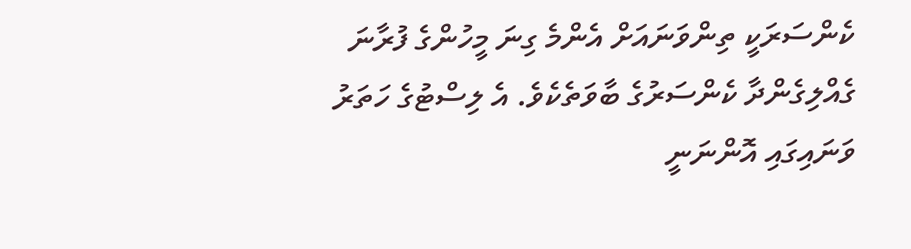ކެންސަރަކީ ތިންވަނައަށް އެންމެ ގިނަ މީހުންގެ ފުރާނަ ގެއްލިގެންދާ ކެންސަރުގެ ބާވަތެކެވެ. އެ ލިސްޓުގެ ހަތަރު ވަނައިގައި އޮންނަނީ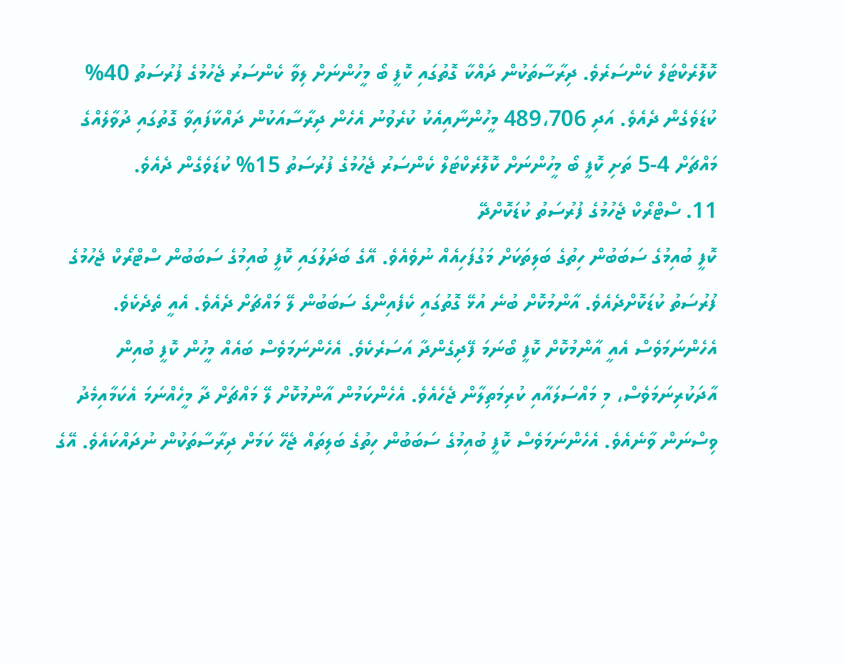ކޮލޮރެކްޓަލް ކެންސަރެވެ. ދިރާސާތަކުން ދައްކާ ގޮތުގައި ކޮފީ ބޯ މީހުންނަށް ލިވާ ކެންސަރު ޖެހުމުގެ ފުރުސަތު 40% ކުޑަވެގެން ދެއެވެ. އަދި 489،706 މީހުންނާއިއެކު ކުރެވުނު އެހެން ދިރާސާއަކުން ދައްކާފައިވާ ގޮތުގައި ދުވާލެއްގެ މައްޗަށް 4-5 ތަށި ކޮފީ ބޯ މީހުންނަށް ކޮލޮރެކްޓަލް ކެންސަރު ޖެހުމުގެ ފުރުސަތު 15% ކުޑަވެގެން ދެއެވެ.
11. ސްޓްރޯކް ޖެހުމުގެ ފުރުސަތު ކުޑަކޮށްދޭ
ކޮފީ ބުއިމުގެ ސަބަބުން ހިތުގެ ބަލިތަކަށް މަގުފަހިއެއް ނުވެއެވެ. އޭގެ ބަދަލުގައި ކޮފީ ބުއިމުގެ ސަބަބުން ސްޓްރޯކް ޖެހުމުގެ ފުރުސަތު ކުޑަކޮށްދެއެވެ. އާންމުކޮށް ބުނެ އުޅޭ ގޮތުގައި ކެފެއިންގެ ސަބަބުން ލޭ މައްޗަށް ދެއެވެ. އެއީ ތެދެކެވެ. އެހެންނަމަވެސް އެއީ އާންމުކޮށް ކޮފީ ބޯނަމަ ފޭދިގެންދާ އަސަރެކެވެ. އެހެންނަމަވެސް ބައެއް މީހުން ކޮފީ ބުއިން އާދަކުރިނަމަވެސް، މި މައްސަލައާއި ކުރިމަތިލާން ޖެހެއެވެ. އެހެންކަމުން އާންމުކޮށް ލޭ މައްޗަށް ދާ މީހެއްނަމަ އެކަމާއިމެދު ވިސްނަން ވާނެއެވެ. އެހެންނަމަވެސް ކޮފީ ބުއިމުގެ ސަބަބުން ހިތުގެ ބަލިތައް ޖެހޭ ކަމަށް ދިރާސާތަކުން ނުދައްކައެވެ. އޭގެ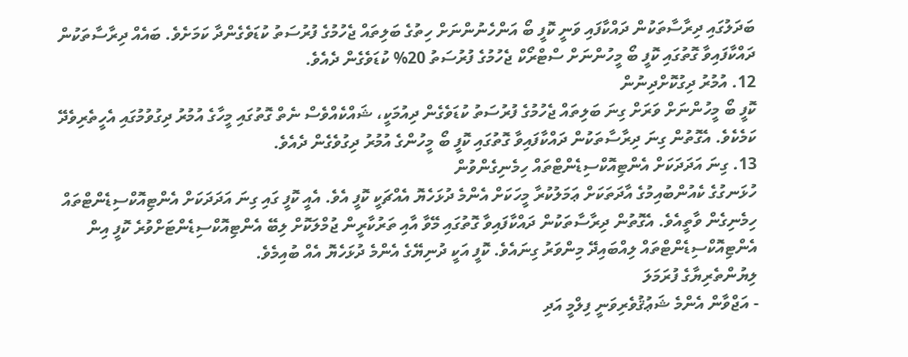ބަދަލުގައި ދިރާސާތަކުން ދައްކާފައި ވަނީ ކޮފީ ބޯ އަންހެނުންނަށް ހިތުގެ ބަލިތައް ޖެހުމުގެ ފުރުސަތު ކުޑަވެގެންދާ ކަމަށެވެ. ބައެއް ދިރާސާތަކުން ދައްކާފައިވާ ގޮތުގައި ކޮފީ ބޯ މީހުންނަށް ސްޓްރޯކް ޖެހުމުގެ ފުރުސަތު 20% ކުޑަވެގެން ދެއެވެ.
12. އުމުރު ދިގުކޮށްދިނުން
ކޮފީ ބޯ މީހުންނަށް ވަރަށް ގިނަ ބަލިތައް ޖެހުމުގެ ފުރުސަތު ކުޑަވެގެން ދިއުމަކީ، ޝައްކެއްވެސް ނެތް ގޮތުގައި މީހާގެ އުމުރު ދިގުވުމުގައި އެހީތެރިވެދޭ ކަމެކެވެ. އެގޮތުން ގިނަ ދިރާސާތަކުން ދައްކާފައިވާ ގޮތުގައި ކޮފީ ބޯ މީހުންގެ އުމުރު ދިގުވެގެން ދެއެވެ.
13. ގިނަ އަދަދަކަށް އެންޓިއޮކްސިޑެންޓްތައް ހިމެނިގެންވުން
ހުޅަނގުގެ ކެއުންބުއިމުގެ އާދަތަކަށް ޢަމަލުކުރާ މީހަކަށް އެންމެ ދުޅަހެޔޮ އެއްޗަކީ ކޮފީ އެވެ. އެއީ ކޮފީ ގައި ގިނަ އަދަދަކަށް އެންޓިއޮކްސިޑެންޓްތައް ހިމެނިގެން ވާތީއެވެ. އެގޮތުން ދިރާސާތަކުން ދައްކާފައިވާ ގޮތުގައި މޭވާ އާއި ތަރުކާރީން ޖުމްލަކޮށް ލިބޭ އެންޓިއޮކްސިޑެންޓަށްވުރެ ކޮފީ އިން އެންޓިއޮކްސިޑެންޓްތައް ލިއްބައިދޭ މިންވަރު ގިނައެވެ. ކޮފީ އަކީ ދުނިޔޭގެ އެންމެ ދުޅަހެޔޮ އެއް ބުއިމެވެ.
ލިޔުންތެރިޔާގެ ފުރަމަލަ
- އަޖްވާން އެންމެ ޝަޢުޤުވެރިވަނީ ފިލްމީ އަދި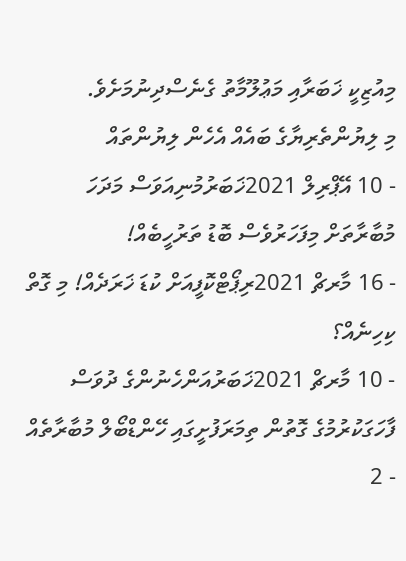މިއުޒިކީ ޚަބަރާއި މަޢުލޫމާތު ގެނެސްދިނުމަށެވެ.
މި ލިޔުންތެރިޔާގެ ބައެއް އެހެން ލިޔުންތައް
- 10 އޭޕްރިލް 2021ޚަބަރުމުނިއަވަސް މަދަހަ މުބާރާތަށް މިފަހަރުވެސް ބޮޑު ތަރުހީބެއް!
- 16 މާރޗް 2021ރިޕޯޓްކޮފީއަށް ކުޑަ ޚަރަދެއް! މި ގޮތް ކިހިނެއް؟
- 10 މާރޗް 2021ޚަބަރުއަންހެނުންގެ ދުވަސް ފާހަގަކުރުމުގެ ގޮތުން ތިމަރަފުށީގައި ހޭންޑްބޯލް މުބާރާތެއް
- 2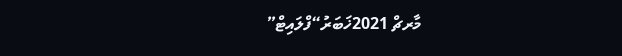މާރޗް 2021ޚަބަރު“ފްލައިޓް”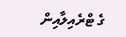ގެ ޓްރެއިލާއިން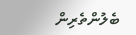ބެލުންތެރިން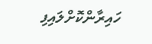ހައިރާންކޮށްލައިފި